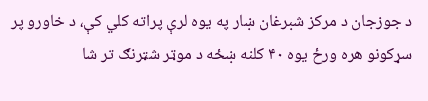د جوزجان د مرکز شبرغان ښار په یوه لرې پراته کلي کې، د خاورو پر سړکونو هره ورځ یوه ۴۰ کلنه ښځه د موټر شټرنګ تر شا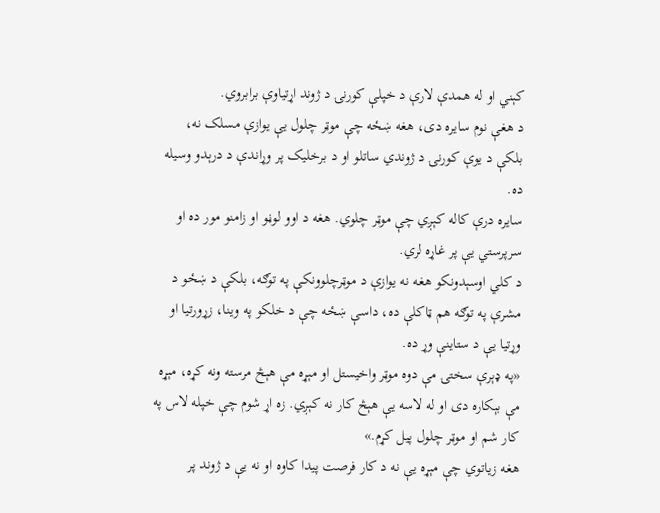کېني او له همدې لارې د خپلې کورنۍ د ژوند اړتیاوې برابروي.
د هغې نوم سایره دی، هغه ښځه چې موټر چلول یې یوازې مسلک نه، بلکې د یوې کورنۍ د ژوندي ساتلو او د برخلیک پر وړاندې د درېدو وسیله ده.
سایره درې کاله کېږي چې موټر چلوي. هغه د اوو لوڼو او زامنو مور ده او سرپرستي یې پر غاړه لري.
د کلي اوسېدونکو هغه نه یوازې د موټرچلوونکې په توګه، بلکې د ښځو د مشرې په توګه هم ټاکلې ده، داسې ښځه چې د خلکو په وینا، زړورتیا او وړتیا یې د ستاینې وړ ده.
«په ډېرې سختۍ مې دوه موټر واخیستل او مېړه مې هېڅ مرسته ونه کړه، مېړه مې بېکاره دی او له لاسه یې هېڅ کار نه کېږي. زه اړ شوم چې خپله لاس په کار شم او موټر چلول پیل کړم.»
هغه زیاتوي چې مېړه یې نه د کار فرصت پیدا کاوه او نه یې د ژوند پر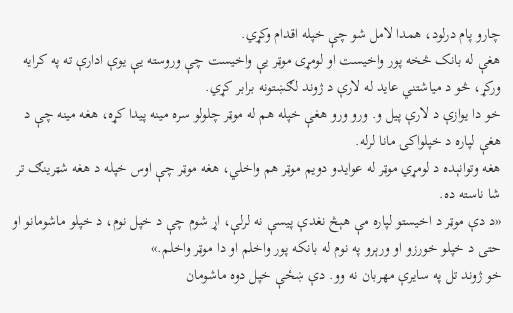چارو پام درلود، همدا لامل شو چې خپله اقدام وکړي.
هغې له بانک څخه پور واخیست او لومړی موټر یې واخیست چې وروسته یې یوې ادارې ته په کرایه ورکړ، څو د میاشتني عاید له لارې د ژوند لګښتونه برابر کړي.
خو دا یوازې د لارې پیل و. ورو ورو هغې خپله هم له موټر چلولو سره مینه پیدا کړه، هغه مینه چې د هغې لپاره د خپلواکۍ مانا لرله.
هغه وتوانېده د لومړي موټر له عوایدو دویم موټر هم واخلي، هغه موټر چې اوس خپله د هغه شټرینګ تر شا ناسته ده.
«د دې موټر د اخیستو لپاره مې هېڅ نغدې پیسې نه لرلې، اړ شوم چې د خپل نوم، د خپلو ماشومانو او حتی د خپلو خورزو او ورېرو په نوم له بانکه پور واخلم او دا موټر واخلم.»
خو ژوند تل په سایرې مهربان نه وو. دې ښځې خپل دوه ماشومان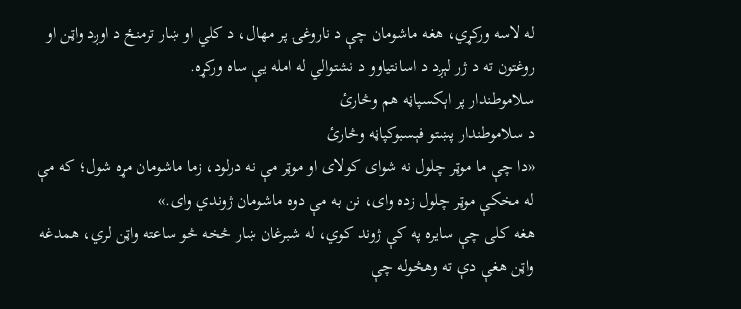له لاسه ورکړي، هغه ماشومان چې د ناروغۍ پر مهال، د کلي او ښار ترمنځ د اوږد واټن او روغتون ته د ژر لېږد د اسانتیاوو د نشتوالي له امله یې ساه ورکړه.
سلاموطندار پر اېکسپاڼه هم وڅارئ
د سلاموطندار پښتو فېسبوکپاڼه وڅارئ
«دا چې ما موټر چلول نه شوای کولای او موټر مې نه درلود، زما ماشومان مړه شول؛ که مې له مخکې موټر چلول زده وای، نن به مې دوه ماشومان ژوندي وای.»
هغه کلی چې سایره په کې ژوند کوي، له شبرغان ښار څخه څو ساعته واټن لري، همدغه واټن هغې دې ته وهڅوله چې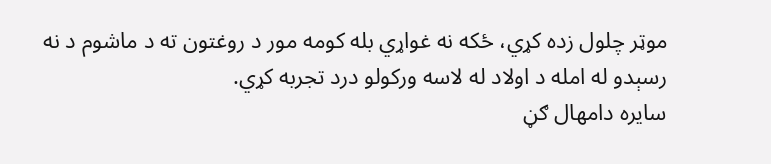موټر چلول زده کړي، ځکه نه غواړي بله کومه مور د روغتون ته د ماشوم د نه رسېدو له امله د اولاد له لاسه ورکولو درد تجربه کړي.
سایره دامهال ګڼ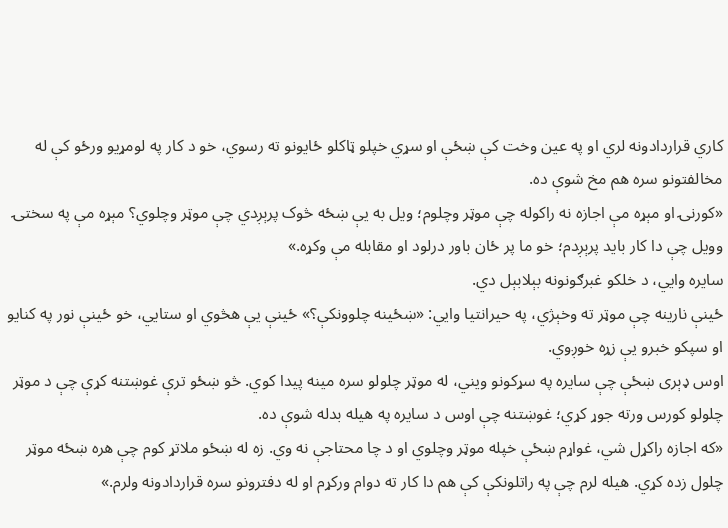کاري قراردادونه لري او په عین وخت کې ښځې او سړي خپلو ټاکلو ځایونو ته رسوي، خو د کار په لومړیو ورځو کې له مخالفتونو سره هم مخ شوې ده.
«کورنۍ او مېړه مې اجازه نه راکوله چې موټر وچلوم؛ ویل به یې ښځه څوک پرېږدي چې موټر وچلوي؟ مېړه مې په سختۍ وویل چې دا کار باید پرېږدم؛ خو ما پر ځان باور درلود او مقابله مې وکړه.»
سایره وایي، د خلکو غبرګونونه بېلابېل دي.
ځینې نارینه چې موټر ته وخېژي، په حیرانتیا وایي: «ښځینه چلوونکې؟» ځینې یې هڅوي او ستایي، خو ځینې نور په کنایو او سپکو خبرو یې زړه خوږوي.
اوس ډېری ښځې چې سایره په سړکونو ویني، له موټر چلولو سره مینه پیدا کوي. څو ښځو ترې غوښتنه کړې چې د موټر چلولو کورس ورته جوړ کړي؛ غوښتنه چې اوس د سایره په هیله بدله شوې ده.
«که اجازه راکړل شي، غواړم ښځې خپله موټر وچلوي او د چا محتاجې نه وي. زه له ښځو ملاتړ کوم چې هره ښځه موټر چلول زده کړي. هیله لرم چې په راتلونکې کې هم دا کار ته دوام ورکړم او له دفترونو سره قراردادونه ولرم.»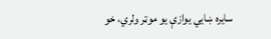سایره ښایي یوازې یو موټر ولري، خو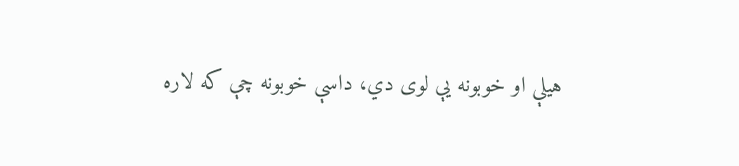هیلې او خوبونه یې لوی دي، داسې خوبونه چې که لاره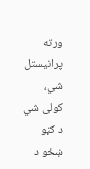ورته پرانیستل شي، کولی شي د ګڼو ښځو د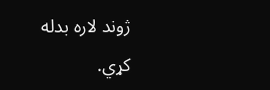ژوند لاره بدله کړي.